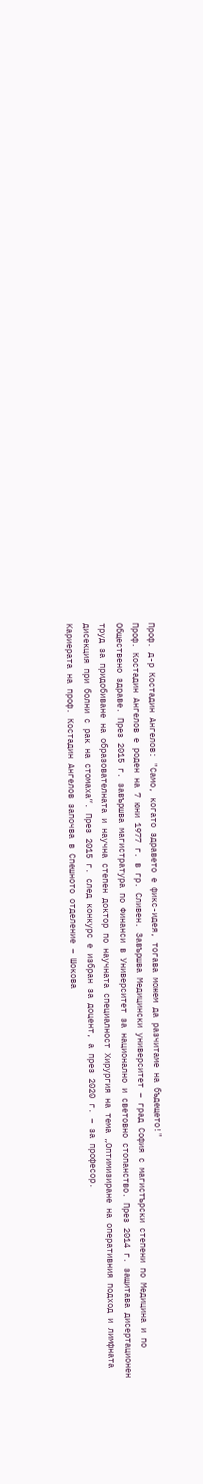Проф. д-р Костадин Ангелов: "Само, когато здравето е фикс-идея, тогава можем да разчитаме на бъдещето!"
Проф. Костадин Ангелов е роден на 7 юни 1977 г. в гр. Сливен. Завършва Медицински университет – град София с магистърски степени по Медицина и по Обществено здраве. През 2015 г. завършва магистратура по Финанси в Университет за национално и световно стопанство. През 2014 г. защитава дисертационен труд за придобиване на образователната и научна степен доктор по научната специалност Хирургия на тема „Оптимизиране на оперативния подход и лимфната дисекция при болни с рак на стомаха“. През 2015 г. след конкурс е избран за доцент, а през 2020 г. – за професор.
Kариерата на проф. Костадин Ангелов започва в Спешното отделение – Шокова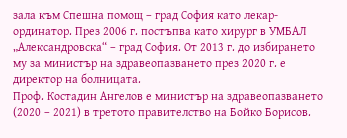зала към Спешна помощ – град София като лекар-ординатор. През 2006 г. постъпва като хирург в УМБАЛ „Александровска“ – град София. От 2013 г. до избирането му за министър на здравеопазването през 2020 г. е директор на болницата.
Проф. Костадин Ангелов е министър на здравеопазването (2020 – 2021) в третото правителство на Бойко Борисов.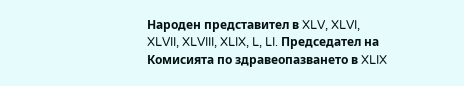Народен представител в XLV, XLVI, XLVII, XLVIII, XLIX, L, LI. Председател на Комисията по здравеопазването в XLIX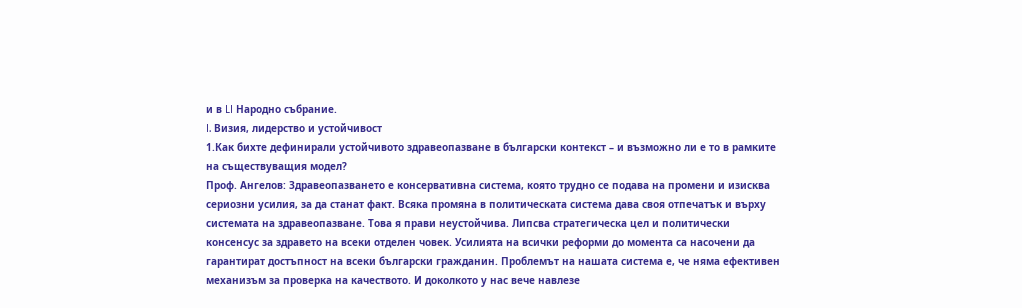и в LI Народно събрание.
I. Визия, лидерство и устойчивост
1.Как бихте дефинирали устойчивото здравеопазване в български контекст – и възможно ли е то в рамките на съществуващия модел?
Проф. Ангелов: Здравеопазването е консервативна система, която трудно се подава на промени и изисква сериозни усилия, за да станат факт. Всяка промяна в политическата система дава своя отпечатък и върху системата на здравеопазване. Това я прави неустойчива. Липсва стратегическа цел и политически консенсус за здравето на всеки отделен човек. Усилията на всички реформи до момента са насочени да гарантират достъпност на всеки български гражданин. Проблемът на нашата система е, че няма ефективен механизъм за проверка на качеството. И доколкото у нас вече навлезе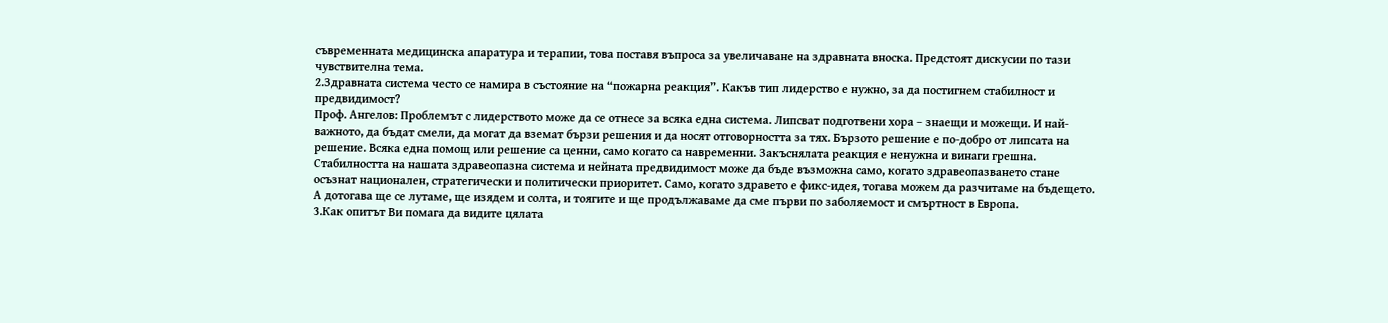съвременната медицинска апаратура и терапии, това поставя въпроса за увеличаване на здравната вноска. Предстоят дискусии по тази чувствителна тема.
2.Здравната система често се намира в състояние на “пожарна реакция”. Какъв тип лидерство е нужно, за да постигнем стабилност и предвидимост?
Проф. Ангелов: Проблемът с лидерството може да се отнесе за всяка една система. Липсват подготвени хора – знаещи и можещи. И най-важното, да бъдат смели, да могат да вземат бързи решения и да носят отговорността за тях. Бързото решение е по-добро от липсата на решение. Всяка една помощ или решение са ценни, само когато са навременни. Закъснялата реакция е ненужна и винаги грешна. Стабилността на нашата здравеопазна система и нейната предвидимост може да бъде възможна само, когато здравеопазването стане осъзнат национален, стратегически и политически приоритет. Само, когато здравето е фикс-идея, тогава можем да разчитаме на бъдещето. А дотогава ще се лутаме, ще изядем и солта, и тоягите и ще продължаваме да сме първи по заболяемост и смъртност в Европа.
3.Как опитът Ви помага да видите цялата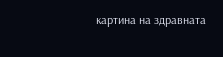картина на здравната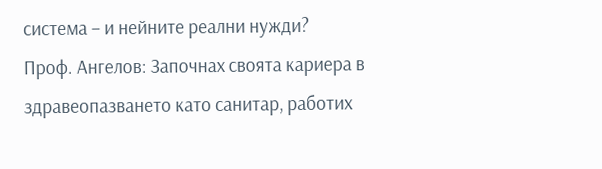система – и нейните реални нужди?
Проф. Ангелов: Започнах своята кариера в здравеопазването като санитар, работих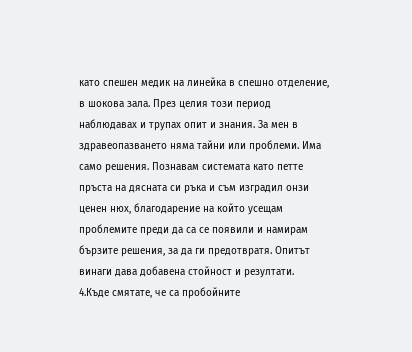като спешен медик на линейка в спешно отделение, в шокова зала. През целия този период наблюдавах и трупах опит и знания. За мен в здравеопазването няма тайни или проблеми. Има само решения. Познавам системата като петте пръста на дясната си ръка и съм изградил онзи ценен нюх, благодарение на който усещам проблемите преди да са се появили и намирам бързите решения, за да ги предотвратя. Опитът винаги дава добавена стойност и резултати.
4.Къде смятате, че са пробойните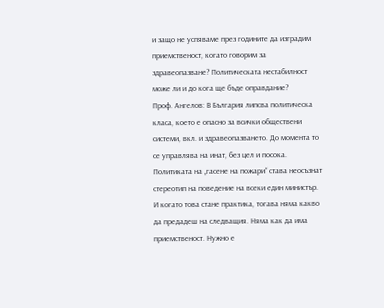и защо не успяваме през годините да изградим приемственост, когато говорим за здравеопазване? Политическата нестабилност може ли и до кога ще бъде оправдание?
Проф. Ангелов: В България липсва политическа класа, което е опасно за всички обществени системи, вкл. и здравеопазването. До момента то се управлява на инат, без цел и посока. Политиката на „гасене на пожари“ става неосъзнат стереотип на поведение на всеки един министър. И когато това стане практика, тогава няма какво да предадеш на следващия. Няма как да има приемственост. Нужно е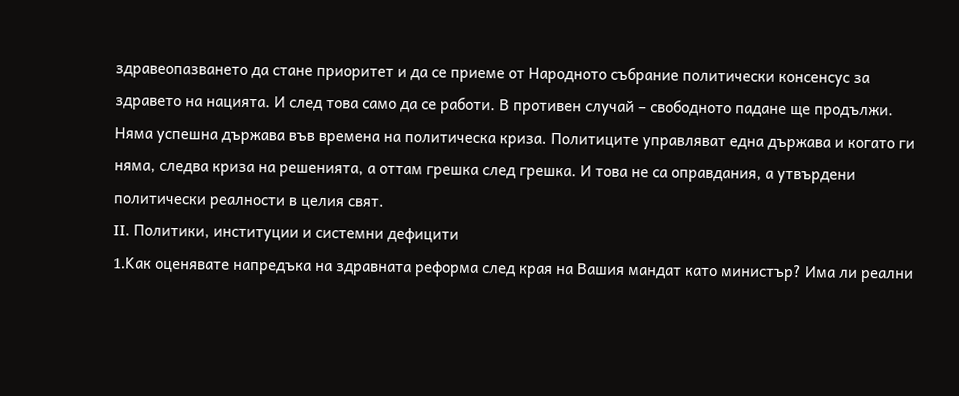здравеопазването да стане приоритет и да се приеме от Народното събрание политически консенсус за здравето на нацията. И след това само да се работи. В противен случай – свободното падане ще продължи. Няма успешна държава във времена на политическа криза. Политиците управляват една държава и когато ги няма, следва криза на решенията, а оттам грешка след грешка. И това не са оправдания, а утвърдени политически реалности в целия свят.
II. Политики, институции и системни дефицити
1.Kак оценявате напредъка на здравната реформа след края на Вашия мандат като министър? Има ли реални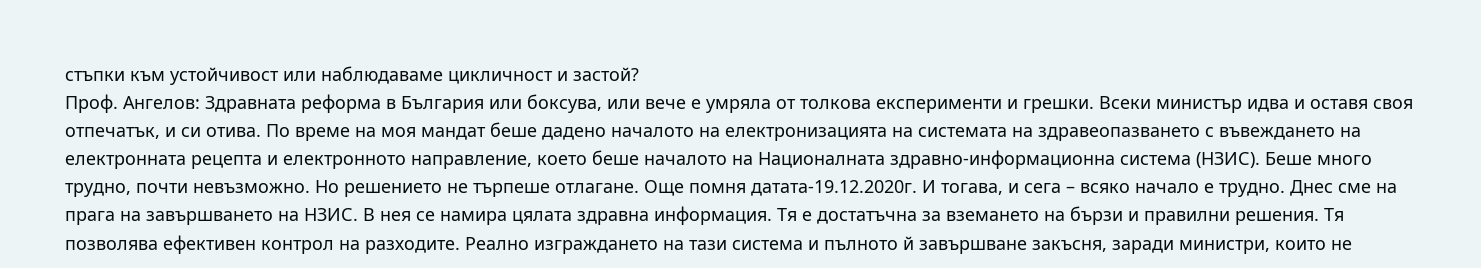стъпки към устойчивост или наблюдаваме цикличност и застой?
Проф. Ангелов: Здравната реформа в България или боксува, или вече е умряла от толкова експерименти и грешки. Всеки министър идва и оставя своя отпечатък, и си отива. По време на моя мандат беше дадено началото на електронизацията на системата на здравеопазването с въвеждането на електронната рецепта и електронното направление, което беше началото на Националната здравно-информационна система (НЗИС). Беше много трудно, почти невъзможно. Но решението не търпеше отлагане. Още помня датата-19.12.2020г. И тогава, и сега – всяко начало е трудно. Днес сме на прага на завършването на НЗИС. В нея се намира цялата здравна информация. Тя е достатъчна за вземането на бързи и правилни решения. Тя позволява ефективен контрол на разходите. Реално изграждането на тази система и пълното й завършване закъсня, заради министри, които не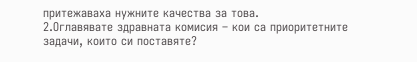притежаваха нужните качества за това.
2.Оглавявате здравната комисия – кои са приоритетните задачи, които си поставяте?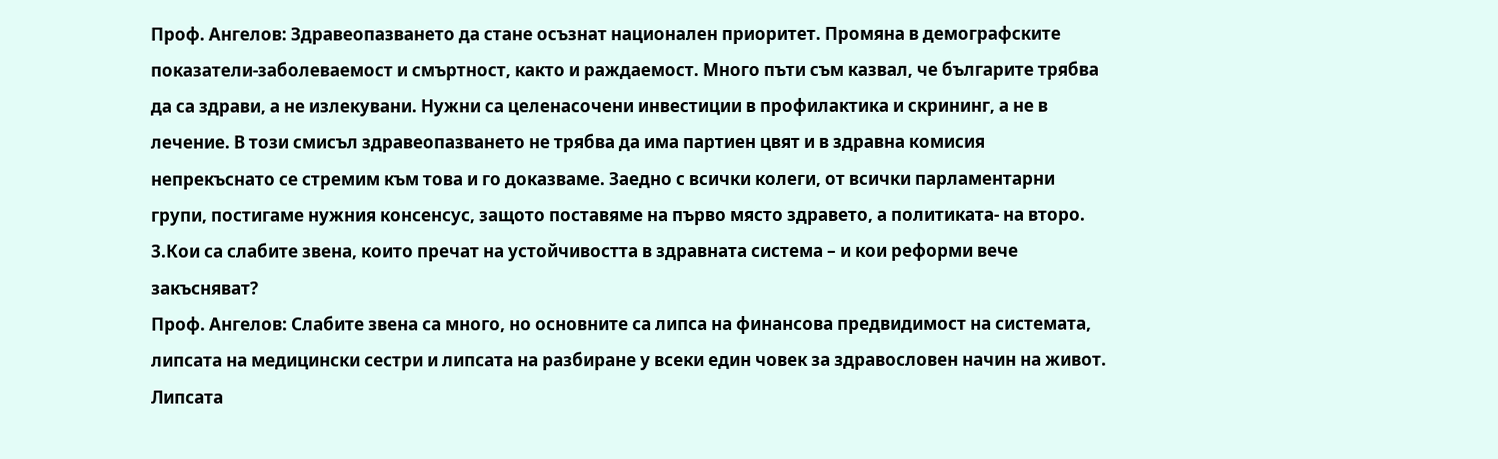Проф. Ангелов: Здравеопазването да стане осъзнат национален приоритет. Промяна в демографските показатели-заболеваемост и смъртност, както и раждаемост. Много пъти съм казвал, че българите трябва да са здрави, а не излекувани. Нужни са целенасочени инвестиции в профилактика и скрининг, а не в лечение. В този смисъл здравеопазването не трябва да има партиен цвят и в здравна комисия непрекъснато се стремим към това и го доказваме. Заедно с всички колеги, от всички парламентарни групи, постигаме нужния консенсус, защото поставяме на първо място здравето, а политиката- на второ.
3.Кои са слабите звена, които пречат на устойчивостта в здравната система – и кои реформи вече закъсняват?
Проф. Ангелов: Слабите звена са много, но основните са липса на финансова предвидимост на системата, липсата на медицински сестри и липсата на разбиране у всеки един човек за здравословен начин на живот. Липсата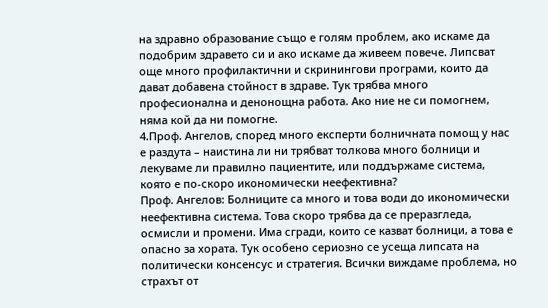на здравно образование също е голям проблем, ако искаме да подобрим здравето си и ако искаме да живеем повече. Липсват още много профилактични и скринингови програми, които да дават добавена стойност в здраве. Тук трябва много професионална и денонощна работа. Ако ние не си помогнем, няма кой да ни помогне.
4.Проф. Ангелов, според много експерти болничната помощ у нас е раздутa – наистина ли ни трябват толкова много болници и лекуваме ли правилно пациентите, или поддържаме система, която е по-скоро икономически неефективна?
Проф. Ангелов: Болниците са много и това води до икономически неефективна система. Това скоро трябва да се преразгледа, осмисли и промени. Има сгради, които се казват болници, а това е опасно за хората. Тук особено сериозно се усеща липсата на политически консенсус и стратегия. Всички виждаме проблема, но страхът от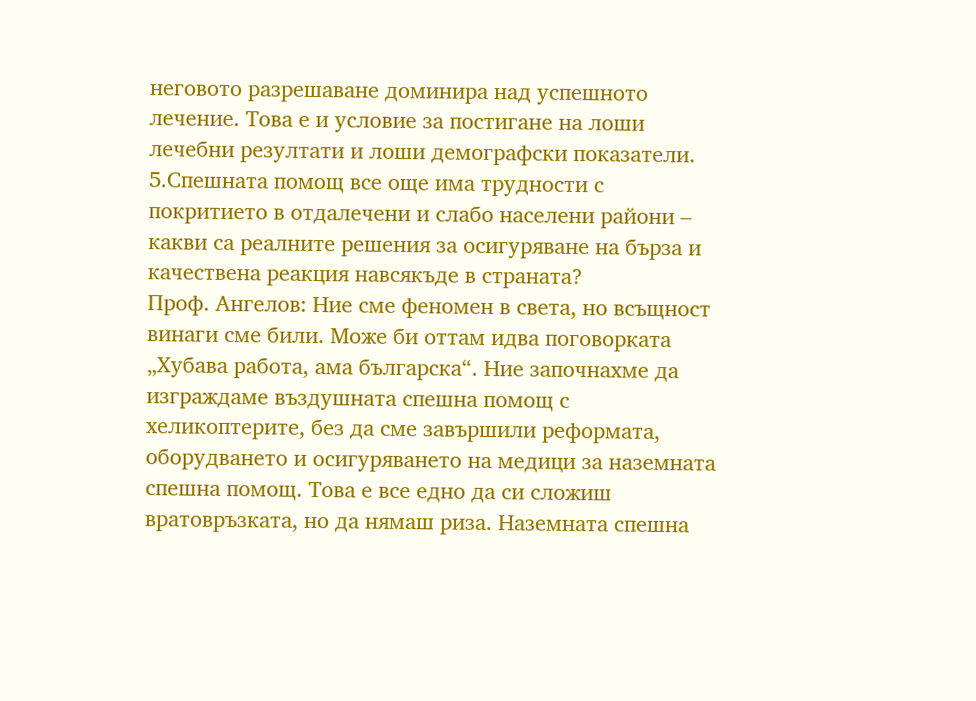неговото разрешаване доминира над успешното лечение. Това е и условие за постигане на лоши лечебни резултати и лоши демографски показатели.
5.Спешната помощ все още има трудности с покритието в отдалечени и слабо населени райони – какви са реалните решения за осигуряване на бърза и качествена реакция навсякъде в страната?
Проф. Ангелов: Ние сме феномен в света, но всъщност винаги сме били. Може би оттам идва поговорката „Хубава работа, ама българска“. Ние започнахме да изграждаме въздушната спешна помощ с хеликоптерите, без да сме завършили реформата, оборудването и осигуряването на медици за наземната спешна помощ. Това е все едно да си сложиш вратовръзката, но да нямаш риза. Наземната спешна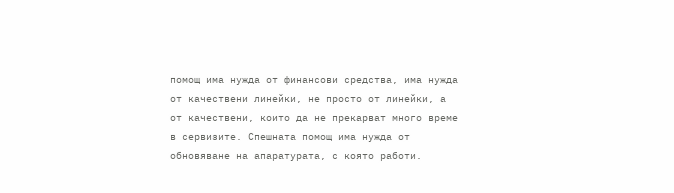помощ има нужда от финансови средства, има нужда от качествени линейки, не просто от линейки, а от качествени, които да не прекарват много време в сервизите. Спешната помощ има нужда от обновяване на апаратурата, с която работи.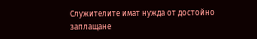Служителите имат нужда от достойно заплащане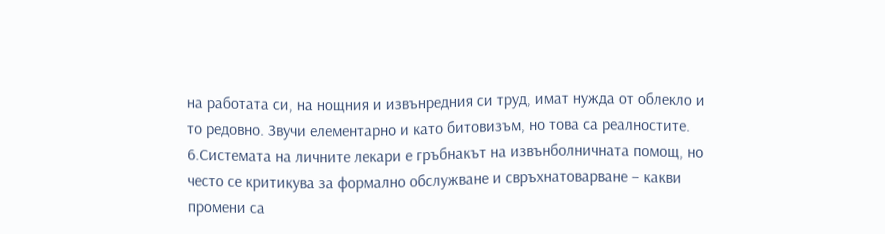на работата си, на нощния и извънредния си труд, имат нужда от облекло и то редовно. Звучи елементарно и като битовизъм, но това са реалностите.
6.Системата на личните лекари е гръбнакът на извънболничната помощ, но често се критикува за формално обслужване и свръхнатоварване – какви промени са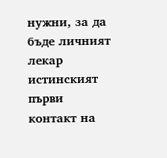нужни, за да бъде личният лекар истинският първи контакт на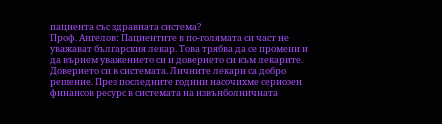пациента със здравната система?
Проф. Ангелов: Пациентите в по-голямата си част не уважават българския лекар. Това трябва да се промени и да върнем уважението си и доверието си към лекарите. Доверието си в системата. Личните лекари са добро решение. През последните години насочихме сериозен финансов ресурс в системата на извънболничната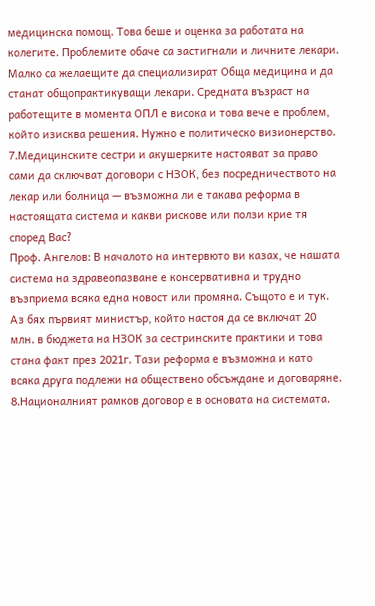медицинска помощ. Това беше и оценка за работата на колегите. Проблемите обаче са застигнали и личните лекари. Малко са желаещите да специализират Обща медицина и да станат общопрактикуващи лекари. Средната възраст на работещите в момента ОПЛ е висока и това вече е проблем, който изисква решения. Нужно е политическо визионерство.
7.Медицинските сестри и акушерките настояват за право сами да сключват договори с НЗОК, без посредничеството на лекар или болница — възможна ли е такава реформа в настоящата система и какви рискове или ползи крие тя според Вас?
Проф. Ангелов: В началото на интервюто ви казах, че нашата система на здравеопазване е консервативна и трудно възприема всяка една новост или промяна. Същото е и тук. Аз бях първият министър, който настоя да се включат 20 млн. в бюджета на НЗОК за сестринските практики и това стана факт през 2021г. Тази реформа е възможна и като всяка друга подлежи на обществено обсъждане и договаряне.
8.Националният рамков договор е в основата на системата.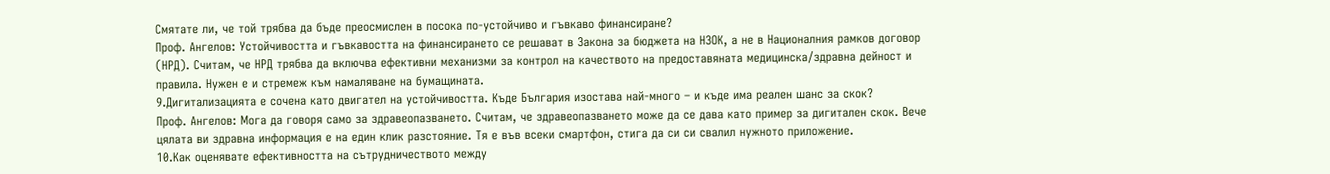Смятате ли, че той трябва да бъде преосмислен в посока по-устойчиво и гъвкаво финансиране?
Проф. Ангелов: Устойчивостта и гъвкавостта на финансирането се решават в Закона за бюджета на НЗОК, а не в Националния рамков договор (НРД). Считам, че НРД трябва да включва ефективни механизми за контрол на качеството на предоставяната медицинска/здравна дейност и правила. Нужен е и стремеж към намаляване на бумащината.
9.Дигитализацията е сочена като двигател на устойчивостта. Къде България изостава най-много – и къде има реален шанс за скок?
Проф. Ангелов: Мога да говоря само за здравеопазването. Считам, че здравеопазването може да се дава като пример за дигитален скок. Вече цялата ви здравна информация е на един клик разстояние. Тя е във всеки смартфон, стига да си си свалил нужното приложение.
10.Как оценявате ефективността на сътрудничеството между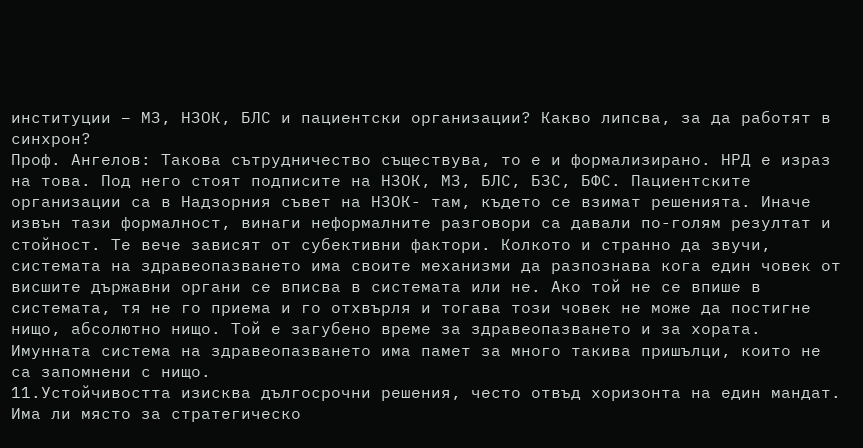институции – МЗ, НЗОК, БЛС и пациентски организации? Какво липсва, за да работят в синхрон?
Проф. Ангелов: Такова сътрудничество съществува, то е и формализирано. НРД е израз на това. Под него стоят подписите на НЗОК, МЗ, БЛС, БЗС, БФС. Пациентските организации са в Надзорния съвет на НЗОК- там, където се взимат решенията. Иначе извън тази формалност, винаги неформалните разговори са давали по-голям резултат и стойност. Те вече зависят от субективни фактори. Колкото и странно да звучи, системата на здравеопазването има своите механизми да разпознава кога един човек от висшите държавни органи се вписва в системата или не. Ако той не се впише в системата, тя не го приема и го отхвърля и тогава този човек не може да постигне нищо, абсолютно нищо. Той е загубено време за здравеопазването и за хората. Имунната система на здравеопазването има памет за много такива пришълци, които не са запомнени с нищо.
11.Устойчивостта изисква дългосрочни решения, често отвъд хоризонта на един мандат. Има ли място за стратегическо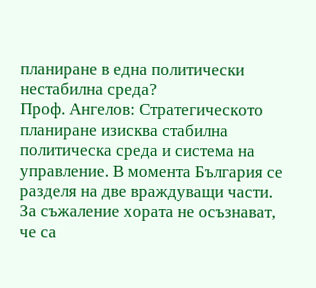планиране в една политически нестабилна среда?
Проф. Ангелов: Стратегическото планиране изисква стабилна политическа среда и система на управление. В момента България се разделя на две враждуващи части. За съжаление хората не осъзнават, че са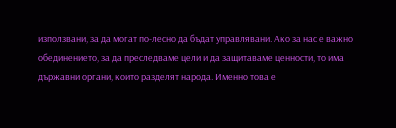използвани, за да могат по-лесно да бъдат управлявани. Ако за нас е важно обединението, за да преследваме цели и да защитаваме ценности, то има държавни органи, които разделят народа. Именно това е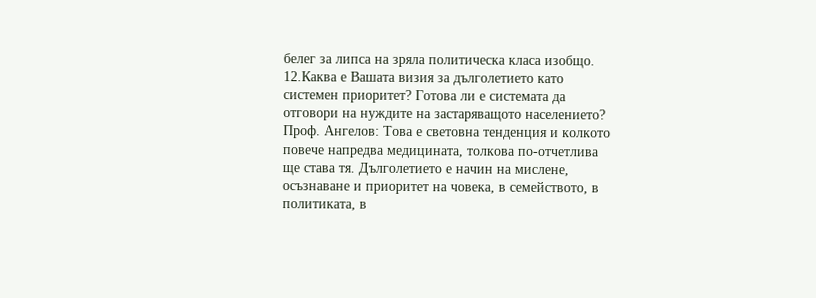белег за липса на зряла политическа класа изобщо.
12.Каква е Вашата визия за дълголетието като системен приоритет? Готова ли е системата да отговори на нуждите на застаряващото населението?
Проф. Ангелов: Това е световна тенденция и колкото повече напредва медицината, толкова по-отчетлива ще става тя. Дълголетието е начин на мислене, осъзнаване и приоритет на човека, в семейството, в политиката, в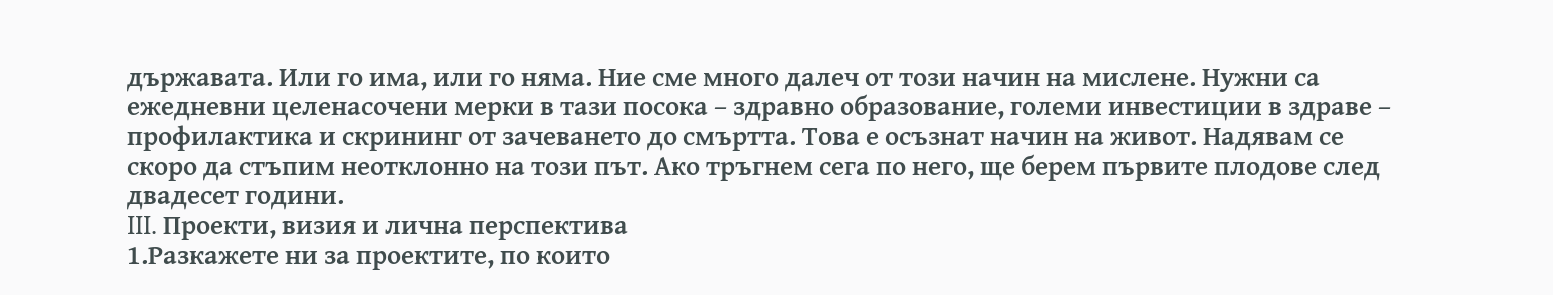държавата. Или го има, или го няма. Ние сме много далеч от този начин на мислене. Нужни са ежедневни целенасочени мерки в тази посока – здравно образование, големи инвестиции в здраве – профилактика и скрининг от зачеването до смъртта. Това е осъзнат начин на живот. Надявам се скоро да стъпим неотклонно на този път. Ако тръгнем сега по него, ще берем първите плодове след двадесет години.
III. Проекти, визия и лична перспектива
1.Разкажете ни за проектите, по които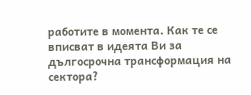работите в момента. Как те се вписват в идеята Ви за дългосрочна трансформация на сектора?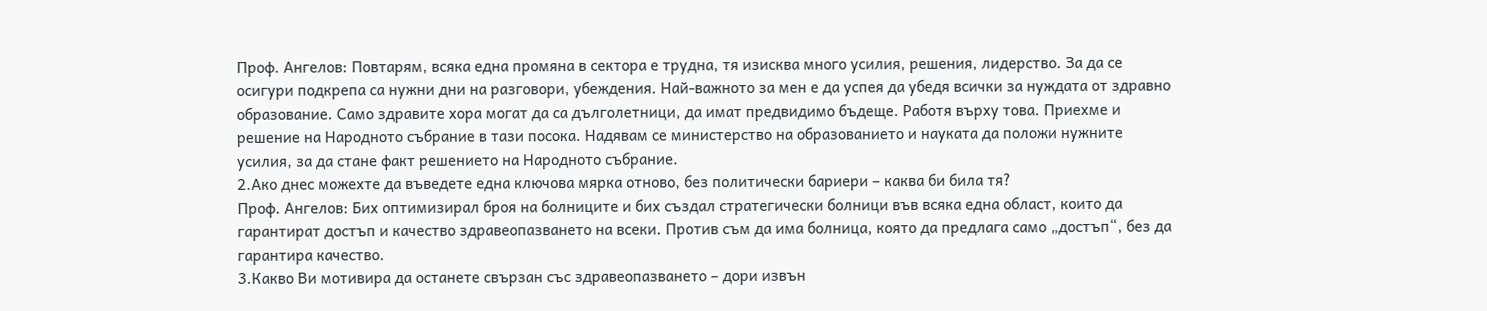Проф. Ангелов: Повтарям, всяка една промяна в сектора е трудна, тя изисква много усилия, решения, лидерство. За да се осигури подкрепа са нужни дни на разговори, убеждения. Най-важното за мен е да успея да убедя всички за нуждата от здравно образование. Само здравите хора могат да са дълголетници, да имат предвидимо бъдеще. Работя върху това. Приехме и решение на Народното събрание в тази посока. Надявам се министерство на образованието и науката да положи нужните усилия, за да стане факт решението на Народното събрание.
2.Ако днес можехте да въведете една ключова мярка отново, без политически бариери – каква би била тя?
Проф. Ангелов: Бих оптимизирал броя на болниците и бих създал стратегически болници във всяка една област, които да гарантират достъп и качество здравеопазването на всеки. Против съм да има болница, която да предлага само „достъп“, без да гарантира качество.
3.Какво Ви мотивира да останете свързан със здравеопазването – дори извън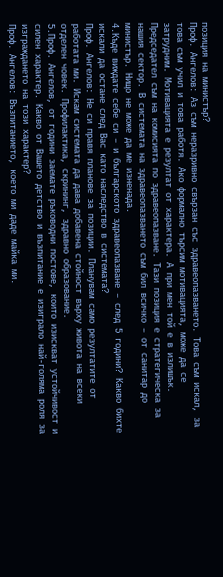позиция на министър?
Проф. Ангелов: Аз съм неразривно свързан със здравеопазването. Това съм искал, за това съм учил и това работя. Ако формално търсим мотивацията, може да се затрудним. Мотивацията е резултат от характера. А при мен той е в излишък. Председател съм на комисията по здравеопазване. Тази позиция е стратегическа за нашия сектор. В системата на здравеопазването съм бил всичко – от санитар до министър. Нищо не може да ме изненада.
4.Къде виждате себе си – и българското здравеопазване – след 5 години? Какво бихте искали да остане след Вас като наследство в системата?
Проф. Ангелов: Не си правя планове за позиции. Планувам само резултатите от работата ми. Искам системата да дава добавена стойност върху живота на всеки отделен човек. Профилактика, скрининг, здравно образование.
5.Проф. Ангелов, от години заемате ръководни постове, които изискват устойчивост и силен характер. Какво от Вашето детство и възпитание е изиграло най-голяма роля за изграждането на този характер?
Проф. Ангелов: Възпитанието, което ми даде майка ми.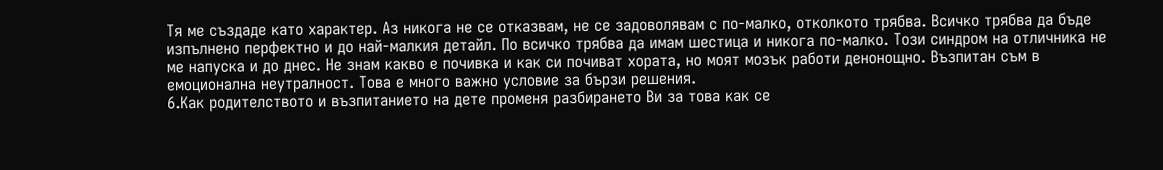Тя ме създаде като характер. Аз никога не се отказвам, не се задоволявам с по-малко, отколкото трябва. Всичко трябва да бъде изпълнено перфектно и до най-малкия детайл. По всичко трябва да имам шестица и никога по-малко. Този синдром на отличника не ме напуска и до днес. Не знам какво е почивка и как си почиват хората, но моят мозък работи денонощно. Възпитан съм в емоционална неутралност. Това е много важно условие за бързи решения.
6.Как родителството и възпитанието на дете променя разбирането Ви за това как се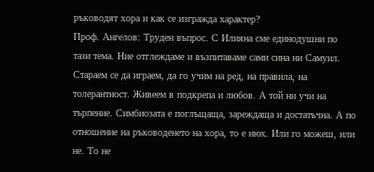ръководят хора и как се изгражда характер?
Проф. Ангелов: Труден въпрос. С Илияна сме единодушни по тази тема. Ние отглеждаме и възпитаваме сами сина ни Самуил. Стараем се да играем, да го учим на ред, на правила, на толерантност. Живеем в подкрепа и любов. А той ни учи на търпение. Симбиозата е поглъщаща, зареждаща и достатъчна. А по отношение на ръководенето на хора, то е нюх. Или го можеш, или не. То не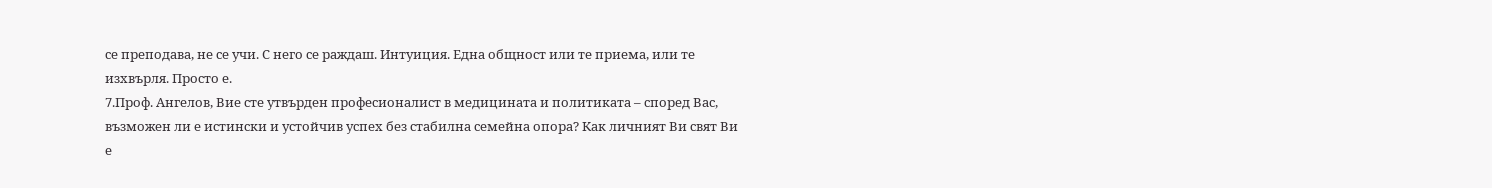се преподава, не се учи. С него се раждаш. Интуиция. Една общност или те приема, или те изхвърля. Просто е.
7.Проф. Ангелов, Вие сте утвърден професионалист в медицината и политиката – според Вас, възможен ли е истински и устойчив успех без стабилна семейна опора? Как личният Ви свят Ви е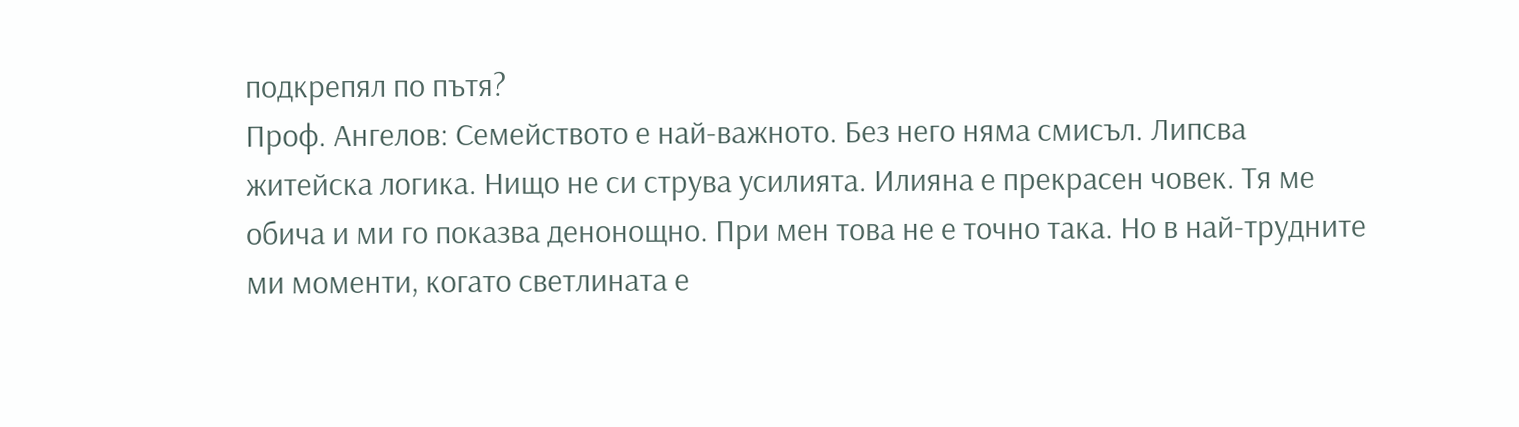подкрепял по пътя?
Проф. Ангелов: Семейството е най-важното. Без него няма смисъл. Липсва житейска логика. Нищо не си струва усилията. Илияна е прекрасен човек. Тя ме обича и ми го показва денонощно. При мен това не е точно така. Но в най-трудните ми моменти, когато светлината е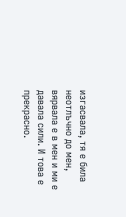изгасвала, тя е била неотлъчно до мен, вярвала е в мен и ми е давала сили. И това е прекрасно.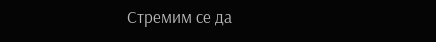Стремим се да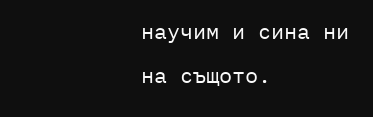научим и сина ни на същото.